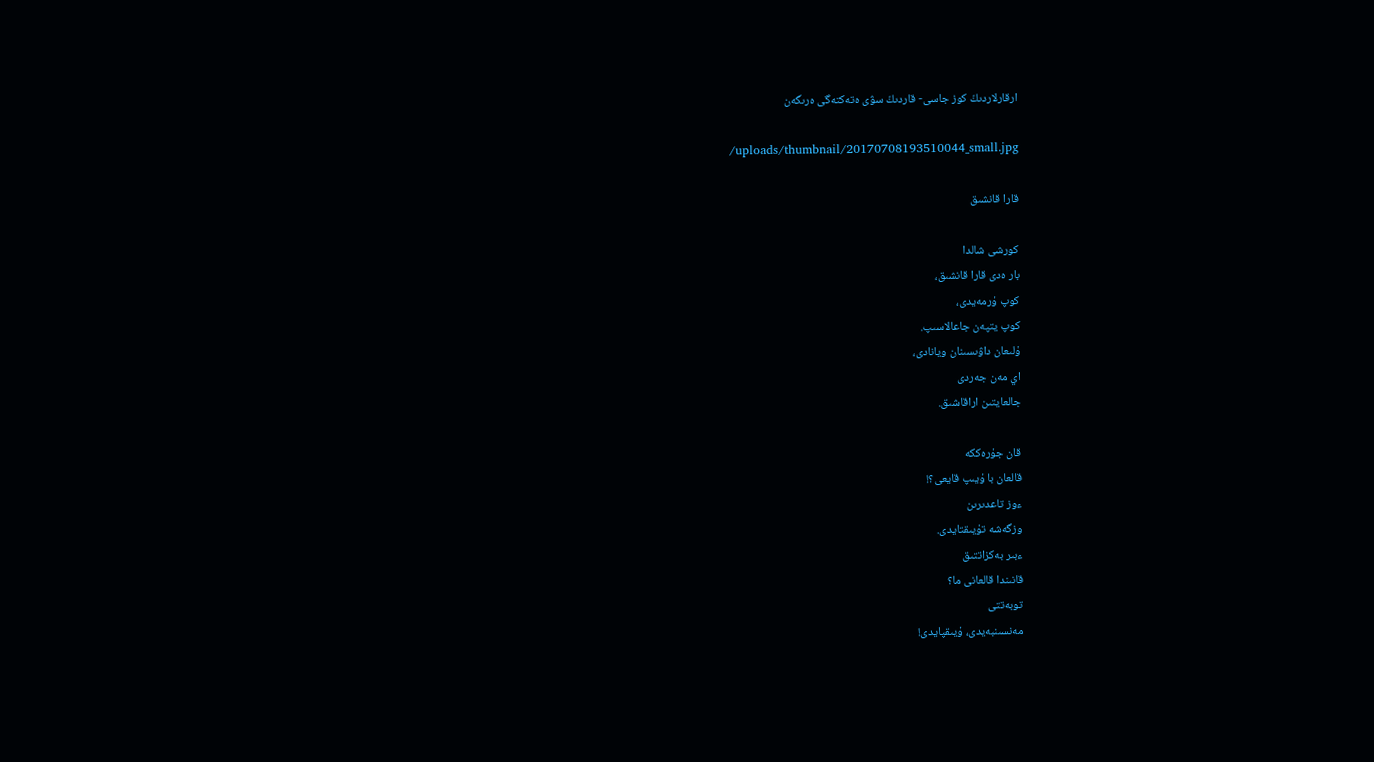ارقارلاردىڭ كوز جاسى- قاردىڭ سۋى ەتەكتەگى ەرىگەن

/uploads/thumbnail/20170708193510044_small.jpg

قارا قانشىق

كورشى شالدا
بار ەدى قارا قانشىق،
كوپ ۇرمەيدى،
كوپ يتپەن جاعالاسىپ.
ۇلىعان داۋىسىنان ويانادى،
اي مەن جەردى
جالعايتىن اراقاشىق.

قان جۇرەككە
قالعان با ۇيىپ قايعى؟!
ءوز تاعدىرىن
وزگەشە تۇيىقتايدى.
ءبىر بەكزاتتىق
قانىندا قالعانى ما؟
توبەتتى
مەنسىنبەيدى، ۇيىقپايدى!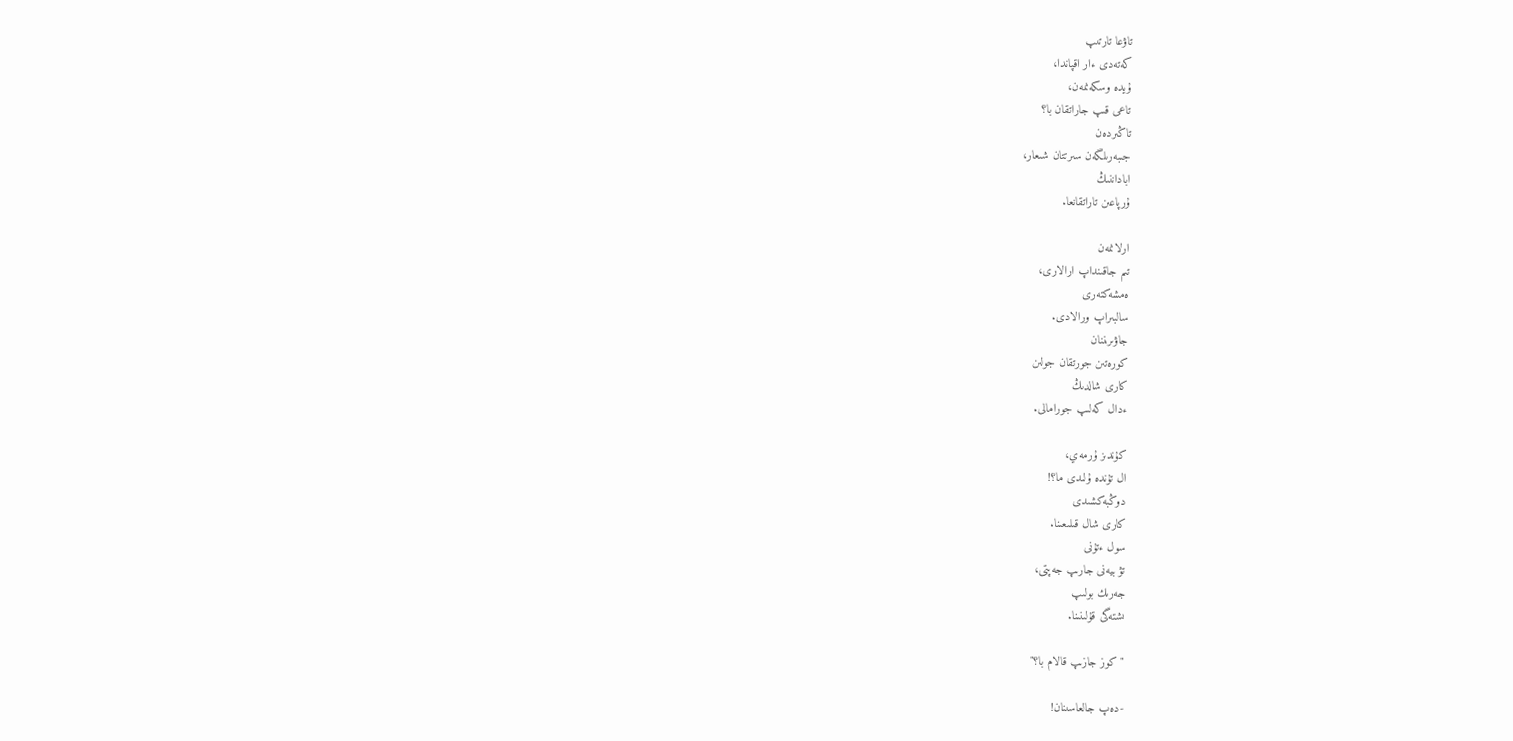تاۋعا تارتىپ
كەتەدى ءار اقپاندا،
ۇيدە وسكەنمەن،
تاعى قىپ جاراتقان با؟
تاڭىردەن
جىبەرىلگەن سىرتتان شىعار،
اباداننىڭ
ۇرپاعىن تاراتقانعا.

ارلانمەن
تىم جاقىنداپ ارالارى،
ەمشەكتەرى
سالبىراپ ورالادى.
جاۋىرىننان
كورەتىن جورتقان جولىن
كارى شالدىڭ
ءدال كەلىپ جورامالى.

كۇندىز ۇرمەي،
ال تۇندە ۇلىدى ما؟!
دوڭبەكشىدى
كارى شال قىلىعىنا.
سول ءتۇنى
تۋ بيەنى جارىپ جەپتى،
جەرىك بولىپ
ىشتەگى قۇلىنىنا.

"كوز جازىپ قالام با؟"

-دەپ جالعاسىنان!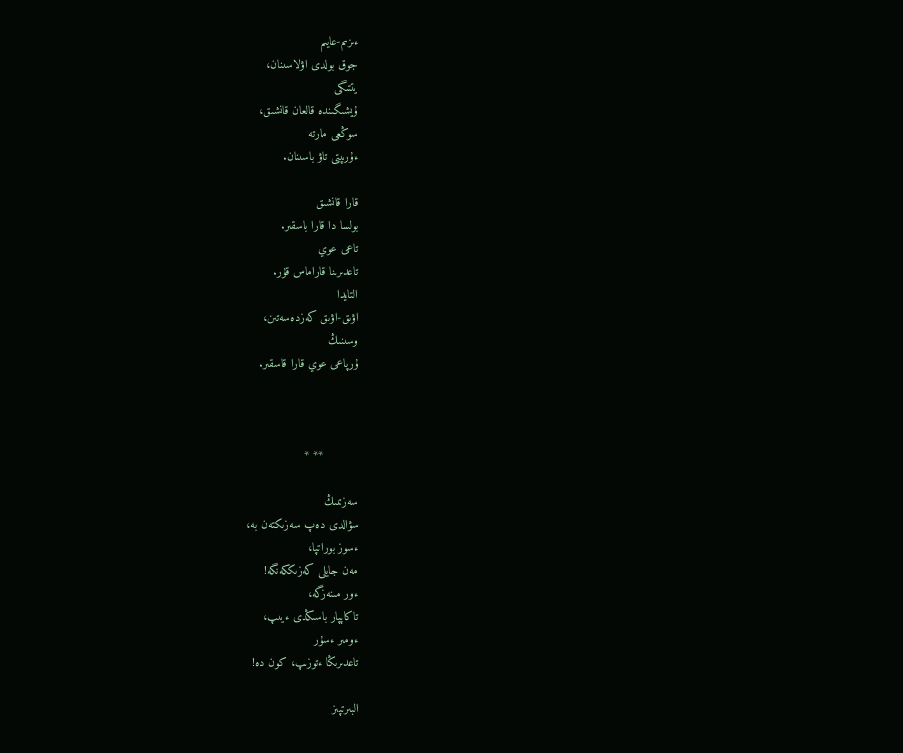ءىزىم-عايىم
جوق بولدى اۋلاسىنان،
يتتىگى
ۇيشىگىندە قالعان قانشىق،
سوڭعى مارتە
ءۇرىپتى تاۋ باسىنان.

قارا قانشىق
بولسا دا قارا باسقىر.
تاعى عوي
تاعدىرىنا قاراماس قۇر.
التايدا
اۋىق-اۋىق كەزدەسەتىن،
وسىنىڭ
ۇرپاعى عوي قارا قاسقىر.



          ** *

سەزىمىڭ
سۋالدى دەپ سەزىكتەن بە،
ءسوز بوراتپا،
مەن جايلى كەزىككەنگە!
ءور مىنەزگە،
تاكاپپار باسىڭدى ءيىپ،
ءومىر ءسۇر
تاعدىرىڭا ءتوزىپ، كون دە!

البىرتپىز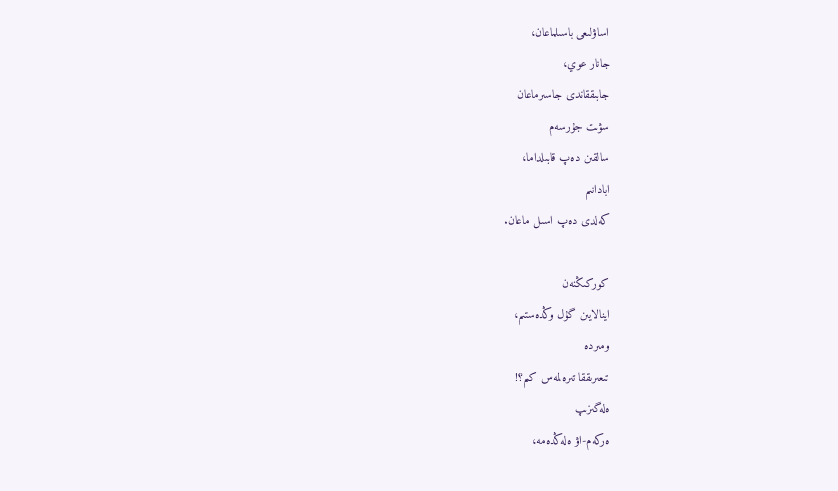اساۋلىعى باسىلماعان،
جانار عوي،
جابىققاندى جاسىرماعان
سۋىت جۇرسەم
سالقىن دەپ قابىلداما،
ابادانىم
كەلدى دەپ اسىل ماعان.

كوركىڭنەن
اينالايىن گۇل وڭدەستىم،
ومىردە
تىعىرىققا تىرەلمەس كىم؟!
ەلەگىزىپ
ەركەم-اۋ ەلەڭدەمە،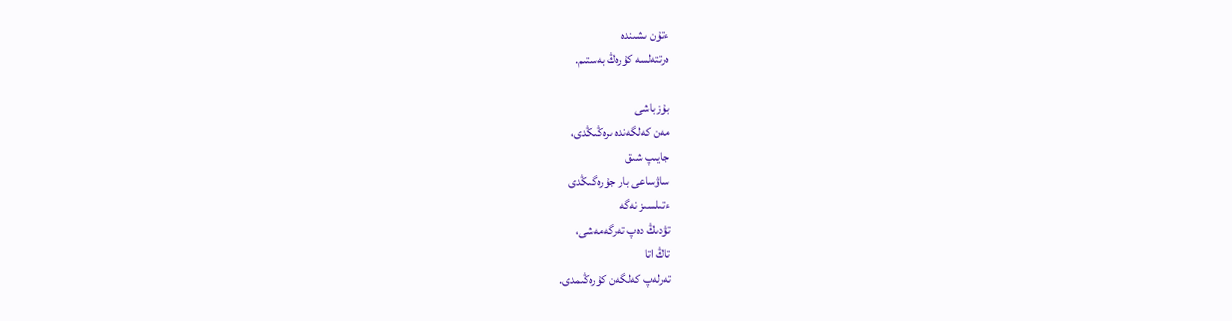ءتۇن ىشىندە
ەرتتەلسە كۇرەڭ بەستىم.

بۇزباشى
مەن كەلگەندە ىرەڭىڭدى،
جايىپ شىق
ساۋساعى بار جۇرەگىڭدى
ءتىلسىز نەگە
تۋدىڭ دەپ تەرگەمەشى،
تاڭ اتا
تەرلەپ كەلگەن كۇرەڭىمدى.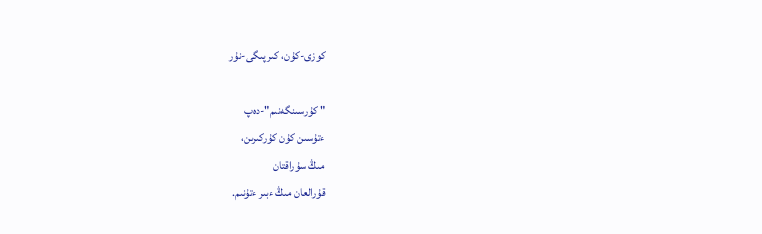كوزى-كۇن، كىرپىگى-نۇر

" كۇرسىنگەنىم"-دەپ
ءتۇسىن كۇن كۇركىرىن،
مىڭ سۇراقتان
قۇرالعان مىڭ ءبىر ءتۇنىم.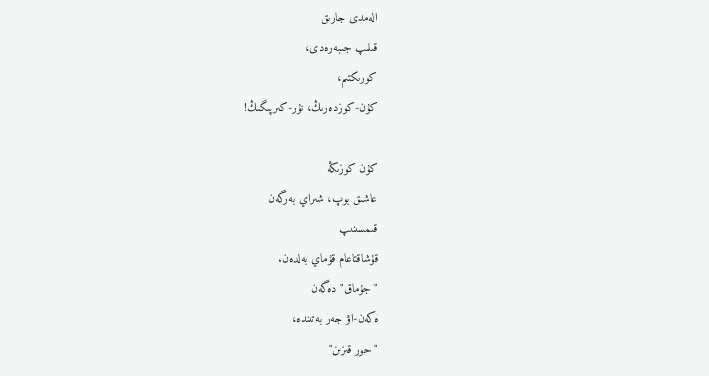الەمدى جارىق
قىلىپ جىبەرەدى،
كورىكتىم،
كۇن-كوزدەرىڭ، نۇر-كىرپىگىڭ!

كۇن كوزىڭە
عاشىق بوپ، شىراي بەرگەن
قىمسىنىپ
قۇشاقتاعام قۇماي بەلدەن.
"جۇماق" دەگەن
ەكەن-اۋ جەر بەتىندە،
"حور قىزىن"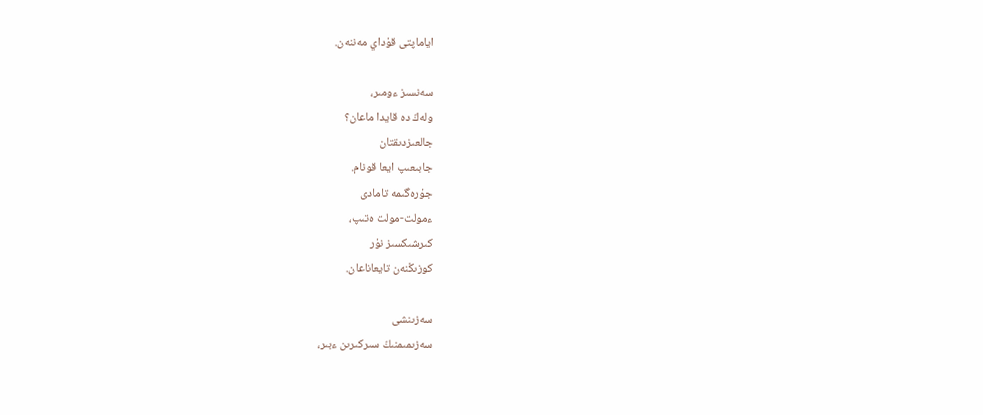اياماپتى قۇداي مەننەن.

سەنسىز ءومىر،
ولەڭ دە قايدا ماعان؟
جالعىزدىقتان
جابىعىپ ايعا قونام.
جۇرەگىمە تامادى
ءمولت-مولت ەتىپ،
كىرشىكسىز نۇر
كوزىڭنەن تايعاناعان.

سەزىنشى
سەزىمىمنىڭ سىركىرىن ءبىر،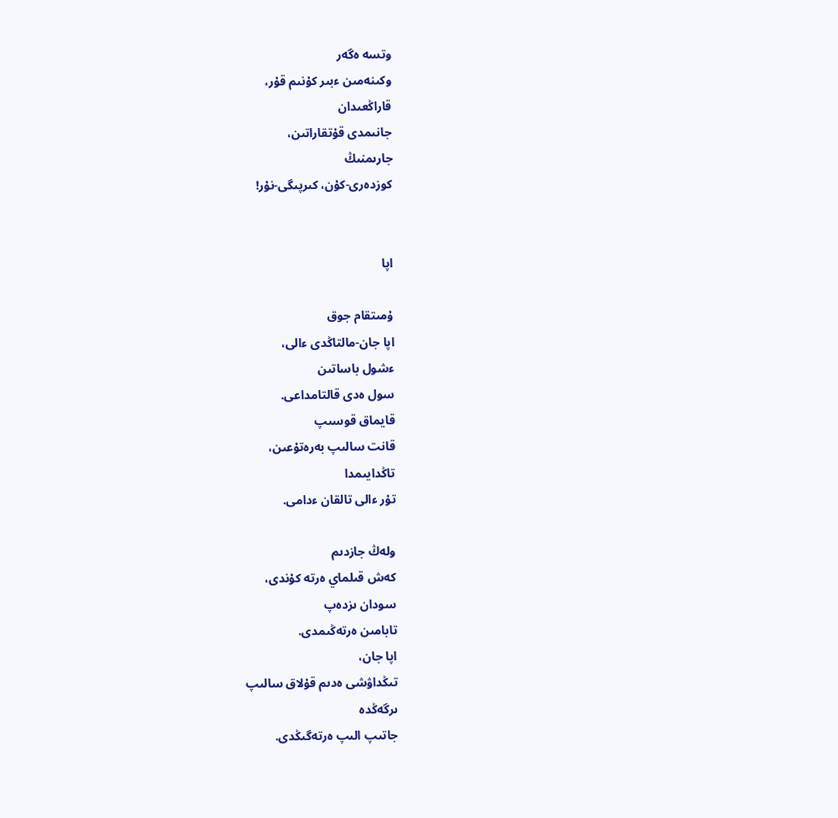وتسە ەگەر
وكىنەمىن ءبىر كۇنىم قۇر،
قاراڭعىدان
جانىمدى قۇتقاراتىن،
جارىمنىڭ
كوزدەرى-كۇن، كىرپىگى-نۇر!


اپا

ۇمىتقام جوق
اپا جان-مالتاڭدى ءالى،
ءشول باساتىن
سول ەدى قالتامداعى.
قايماق قوسىپ
قانت سالىپ بەرەتۇعىن،
تاڭدايىمدا
تۇر ءالى تالقان ءدامى.

ولەڭ جازدىم
كەش قىلماي ەرتە كۇندى،
سودان ىزدەپ
تابامىن ەرتەڭىمدى.
اپا جان،
تىڭداۋشى ەدىم قۇلاق سالىپ
ىرگەڭدە
جاتىپ الىپ ەرتەگىڭدى.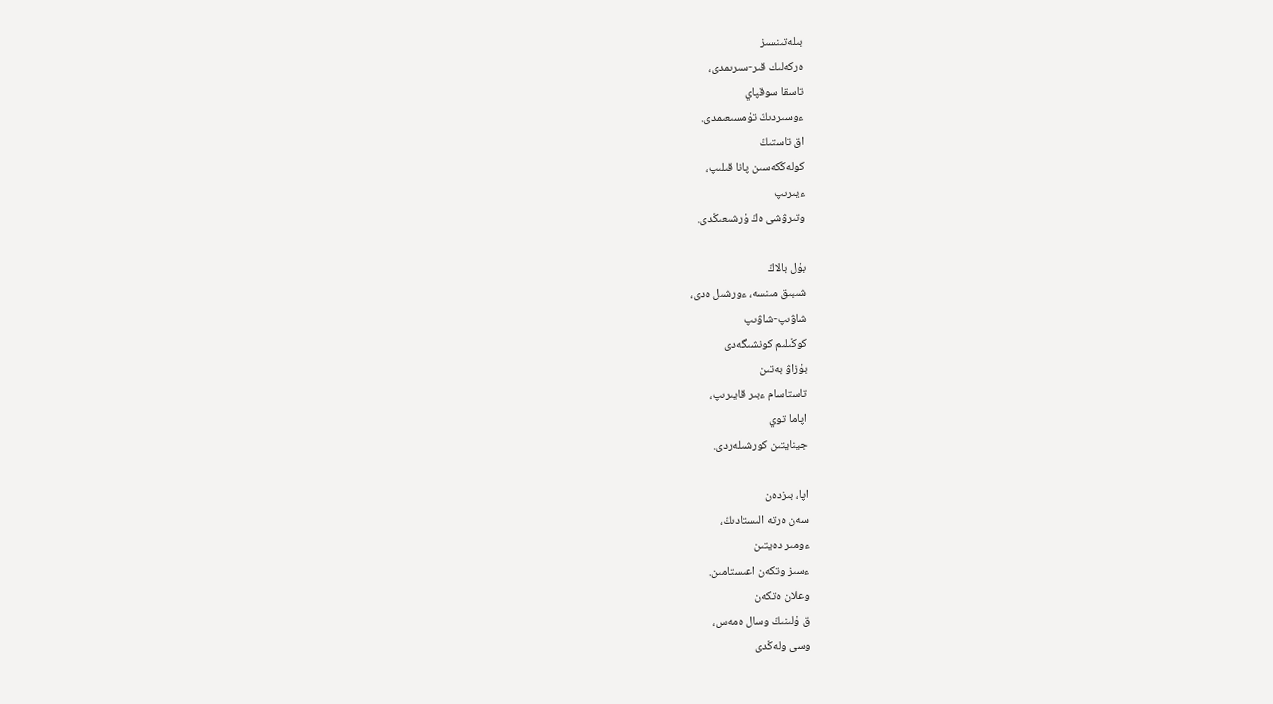بىلەتىنسىز
ەركەلىك قىر-سىرىمدى،
تاسقا سوقپاي
ءوسىردىڭ تۇمسىعىمدى.
اق تاستىڭ
كولەڭكەسىن پانا قىلىپ،
ءيىرىپ
وتىرۋشى ەڭ ۇرشىعىڭدى.

بۇل بالاڭ
شىبىق مىنسە، ءورشىل ەدى،
شاۋىپ-شاۋىپ
كوڭىلىم كونشىگەدى
بۇزاۋ بەتىن
تاستاسام ءبىر قايىرىپ،
اپاما توي
جينايتىن كورشىلەردى.

اپا، بىزدەن
سەن ەرتە الىستادىڭ،
ءومىر دەيتىن
ءسىز وتكەن اعىستامىن.
وعلان ەتكەن
ق ۇلىنىڭ وسال ەمەس،
وسى ولەڭدى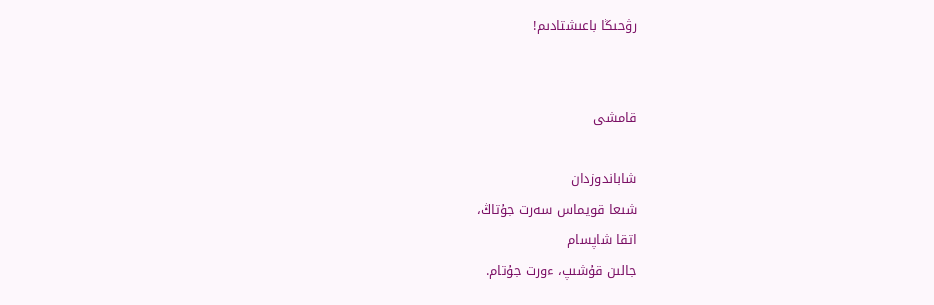رۋحىڭا باعىشتادىم!


قامشى

شاباندوزدان
شىعا قويماس سەرت جۇتاڭ،
اتقا شاپسام
جالىن قۇشىپ، ءورت جۇتام.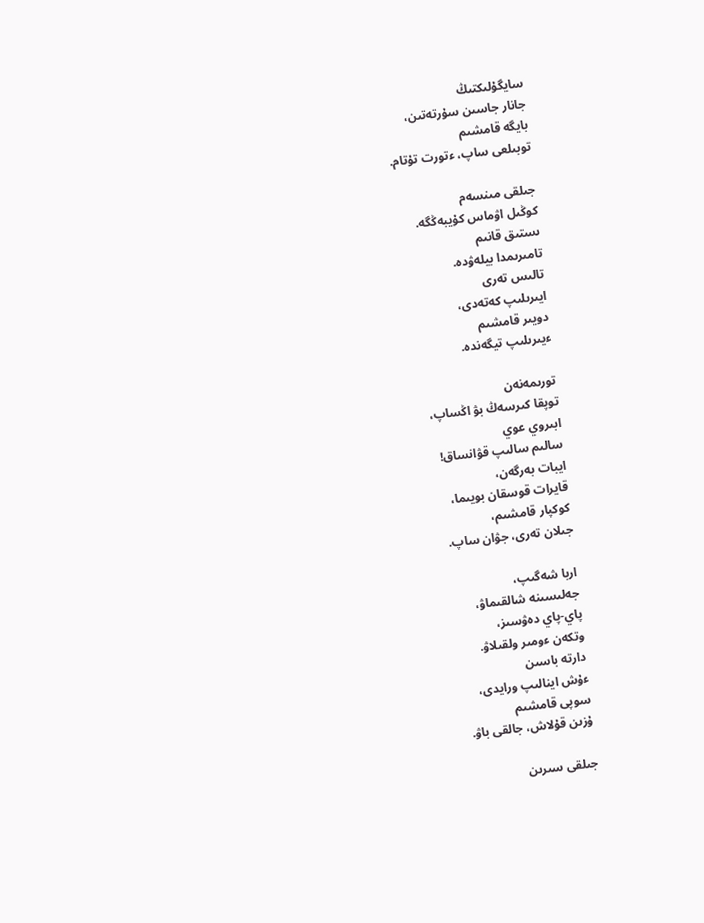سايگۇلىكتىڭ
جانار جاسىن سۇرتەتىن،
بايگە قامشىم
توبىلعى ساپ، ءتورت تۇتام.

جىلقى مىنسەم
كوڭىل اۋماس كۇيبەڭگە.
ىستىق قانىم
تامىرىمدا بيلەۋدە.
تالىس تەرى
ايىرىلىپ كەتەدى،
دويىر قامشىم
ءيىرىلىپ تيگەندە.

تورىمەنەن
توپقا كىرسەڭ بۋ اڭساپ،
ابىروي عوي
سالىم سالىپ قۋانساق!
ايبات بەرگەن،
قايرات قوسقان بويىما،
كوكپار قامشىم،
جىلان تەرى، جۋان ساپ.

اربا شەگىپ،
جەلىسىنە شالقىماۋ،
پاي-پاي دەۋسىز،
وتكەن ءومىر ولقىلاۋ.
دارتە باسىن
ءۇش اينالىپ ورايدى،
سوپى قامشىم
ۇزىن قۇلاش، جالقى باۋ.

جىلقى سىرىن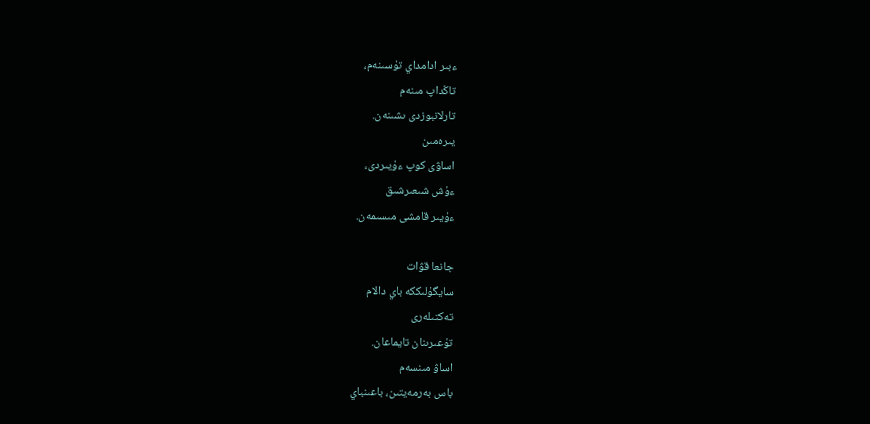ءبىر ادامداي تۇسىنەم،
تاڭداپ مىنەم
تارلانبوزدى ىشىنەن.
يىرەمىن
اساۋى كوپ ءۇيىردى،
ءۇش شىعىرشىق
ءۇيىر قامشى مىسىمەن.

جانعا قۋات
سايگۇلىككە باي دالام
تەكتىلەرى
تۇعىرىنان تايماعان.
اساۋ مىنسەم
باس بەرمەيتىن، باعىنباي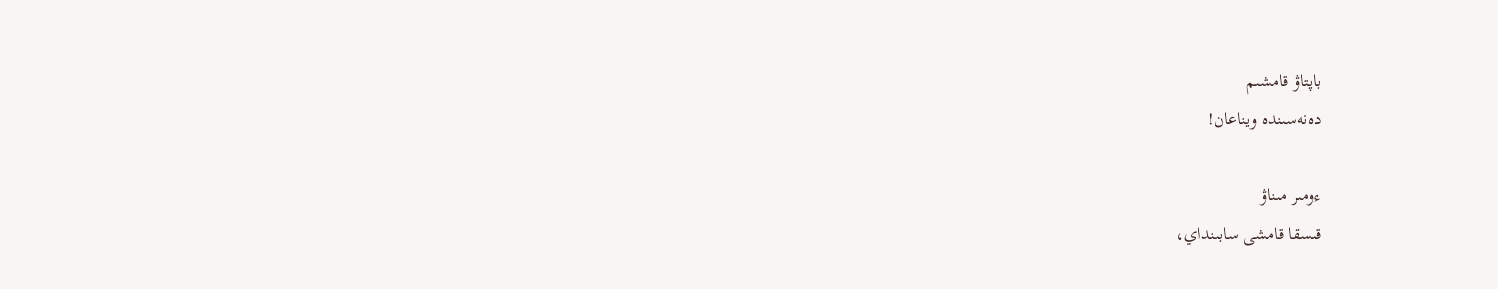باپتاۋ قامشىم
دەنەسىندە ويناعان!

ءومىر مىناۋ
قىسقا قامشى سابىنداي،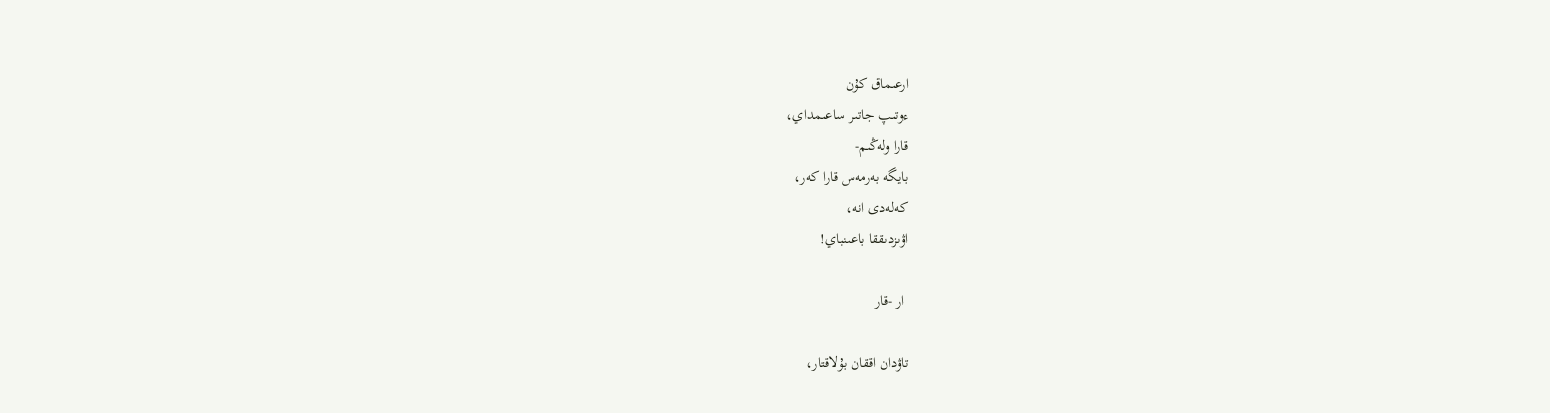ارعىماق كۇن
ءوتىپ جاتىر ساعىمداي،
قارا ولەڭىم-
بايگە بەرمەس قارا كەر،
كەلەدى انە،
اۋىزدىققا باعىنباي!

 ار -قار

تاۋدان اققان بۇلاقتار،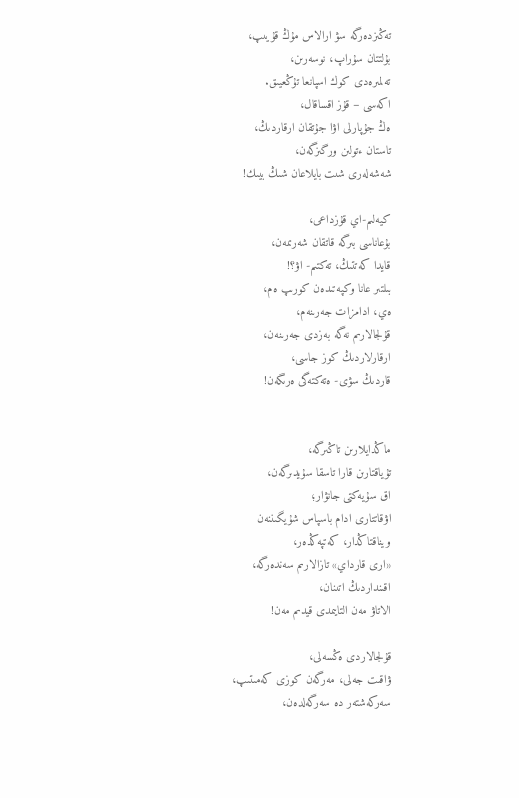تەڭىزدەرگە سۋ ارالاس مۇڭ قۇيىپ،
بۇلتتان سۇراپ، نوسەرىن،
تەلمىرەدى كوك اسپانعا تۇڭعيىق.
اكەسى – قۇز اقساقال،
ەڭ جۇپارلى اۋا جۇتقان ارقاردىڭ،
تاستان ءتولىن ورگىزگەن،
شەشەلەرى شىت بايلاعان شىڭ بيىك!

كيەلىم-اي قۇزداعى،
بۇعاناسى بىرگە قاتقان شەرىمەن،
قايدا كەتتىڭ، تەكتىم- اۋ؟!
بىلتىر عانا وكپەتىدەن كورىپ ەم،
ەي، ادامزات جەرىنەم،
قۇلجالارىم نەگە بەزدى جەرىنەن،
ارقارلاردىڭ كوز جاسى،
قاردىڭ سۋى- ەتەكتەگى ەرىگەن!


ماڭدايلارىن تاڭىرگە،
تۇياقتارىن قارا تاسقا سۇيدىرگەن،
اق سۇيەكتى جانۋار؛
اۋقاتتارى ادام باسپاس شۇيگىننەن
ويناقتاڭدار، كەتپەڭدەر،
«ارى قارداي» تازالارىم سەندەرگە،
اقىنداردىڭ اتىنان،
الاتاۋ مەن التايىمدى قيدىم مەن!

قۇلجالاردى ەڭسەلى،
ۋاقىت جەلى، مەرگەن كوزى كەمىتىپ،
سەركەشتەر دە سەرگەلدەن،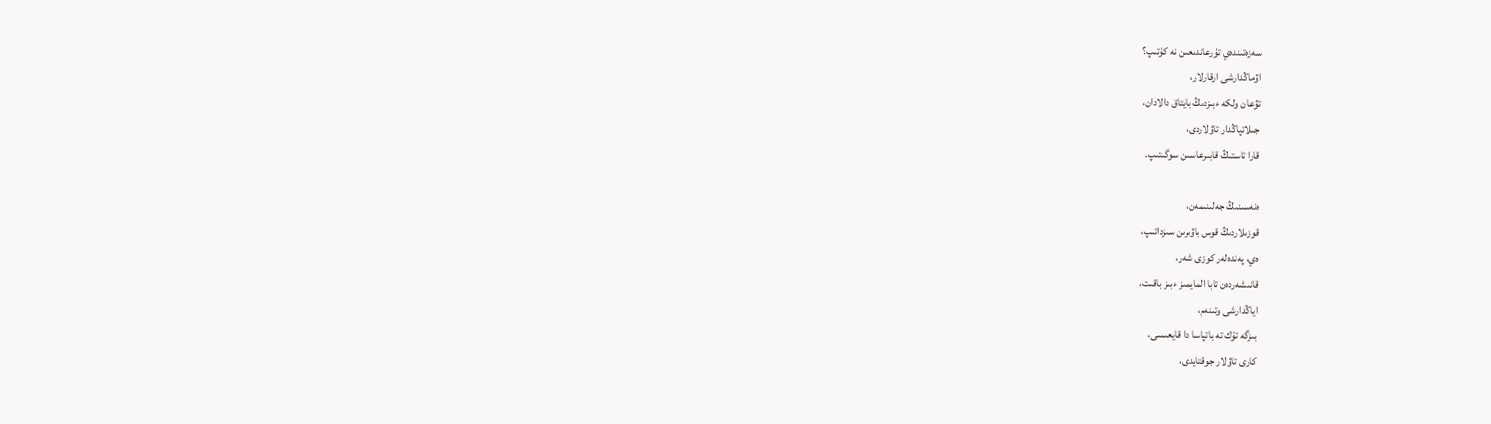سەزەتىندەي تۇرعاندىعىن نە كۇتىپ؟
اۋماڭدارشى ارقارلار،
تۋعان ولكە ءبىزدىڭ بايتاق دالادان،
جىلاتپاڭدار تاۋلاردى،
قارا تاستىڭ قابىرعاسىن سوگىتىپ.

ەنەسىنىڭ جەلىنىمەن،
قوزىلاردىڭ قوس باۋىرىن سىزداتىپ،
ەي، پەندەلەر كوزى شەر،
قانىشەردەن تابا المايمىز ءبىز باقىت،
اياڭدارشى وتىنەم،
بىزگە تۇك تە باتپاسا دا قايعىسى،
كارى تاۋلار جوقتايدى،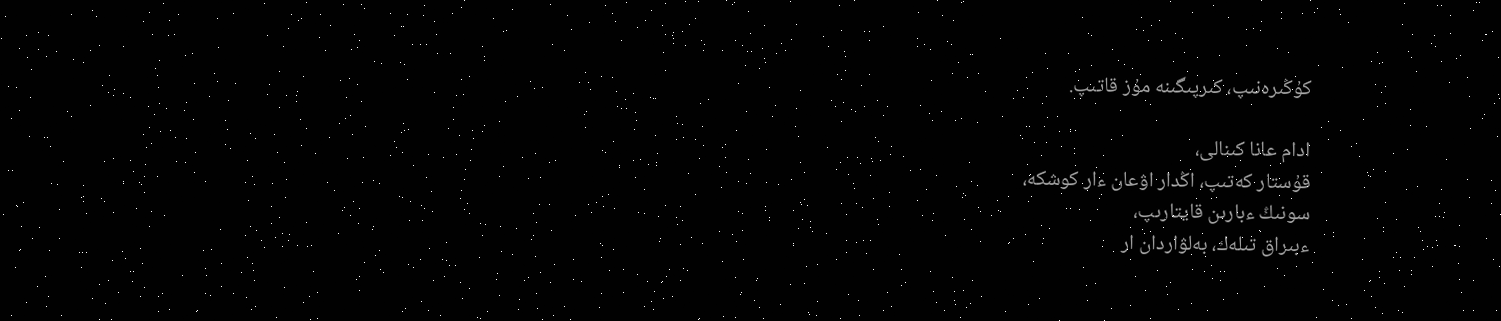كۇڭىرەنىپ، كىرپىگىنە مۇز قاتىپ.

ادام عانا كىنالى،
قۇستار كەتىپ، اڭدار اۋعان ءار كوشكە،
سونىڭ ءبارىن قايتارىپ،
ءبىراق تىلەك، بەلۋاردان ار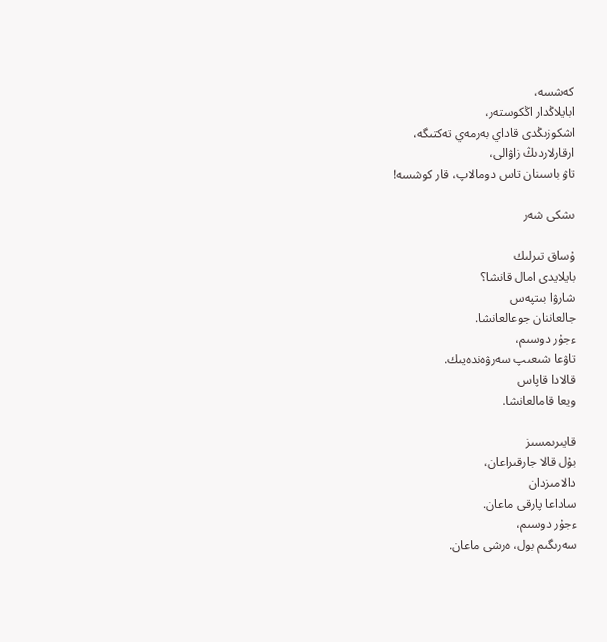كەشسە،
ابايلاڭدار اڭكوستەر،
اشكوزىڭدى قاداي بەرمەي تەكتىگە،
ارقارلاردىڭ زاۋالى،
تاۋ باسىنان تاس دومالاپ، قار كوشسە!

ىشكى شەر

ۇساق تىرلىك
بايلايدى امال قانشا؟
شارۋا بىتپەس
جالعاننان جوعالعانشا.
ءجۇر دوسىم،
تاۋعا شىعىپ سەرۋەندەيىك.
قالادا قاپاس
ويعا قامالعانشا.

قايىرىمسىز
بۇل قالا جارقىراعان،
دالامىزدان
ساداعا پارقى ماعان.
ءجۇر دوسىم،
سەرىگىم بول، ەرشى ماعان.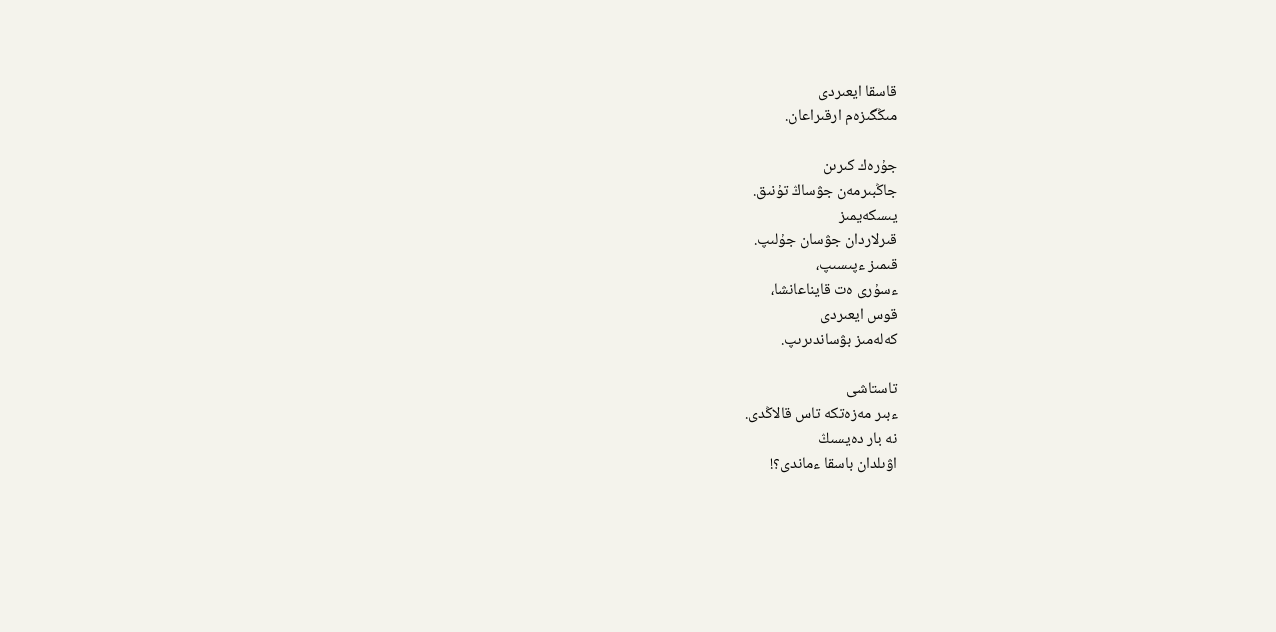قاسقا ايعىردى
مىڭگىزەم ارقىراعان.

جۇرەك كىرىن
جاڭبىرمەن جۋساڭ تۇنىق.
يىسكەيمىز
قىرلاردان جۋسان جۇلىپ.
قىمىز ءپىسىپ،
ءسۇرى ەت قايناعانشا،
قوس ايعىردى
كەلەمىز بۋساندىرىپ.

تاستاشى
ءبىر مەزەتكە تاس قالاڭدى.
نە بار دەيسىڭ
اۋىلدان باسقا ءماندى؟!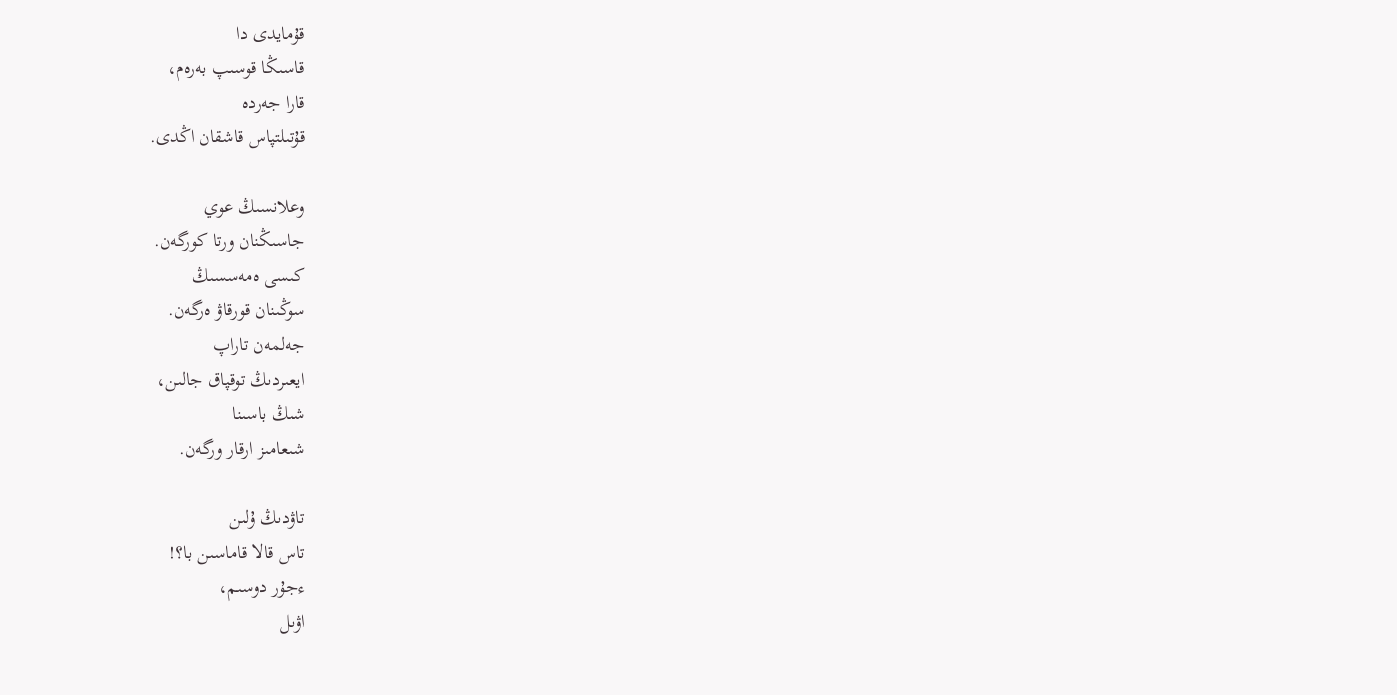قۇمايدى دا
قاسىڭا قوسىپ بەرەم،
قارا جەردە
قۇتىلتپاس قاشقان اڭدى.

وعلانسىڭ عوي
جاسىڭنان ورتا كورگەن.
كىسى ەمەسسىڭ
سوڭىنان قورقاۋ ەرگەن.
جەلمەن تاراپ
ايعىردىڭ توقپاق جالىن،
شىڭ باسىنا
شىعامىز ارقار ورگەن.

تاۋدىڭ ۇلىن
تاس قالا قاماسىن با؟!
ءجۇر دوسىم،
اۋىل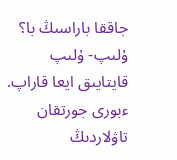جاققا باراسىڭ با؟
ۇلىپ- ۇلىپ
قايتايىق ايعا قاراپ.
ءبورى جورتقان
تاۋلاردىڭ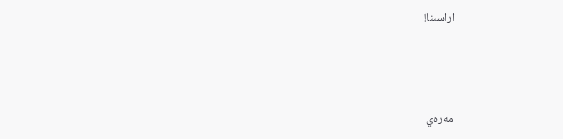اراسىنا!



مەرەي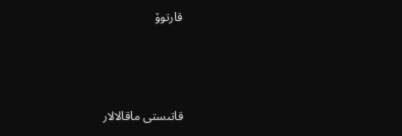قارتوۆ



قاتىستى ماقالالار